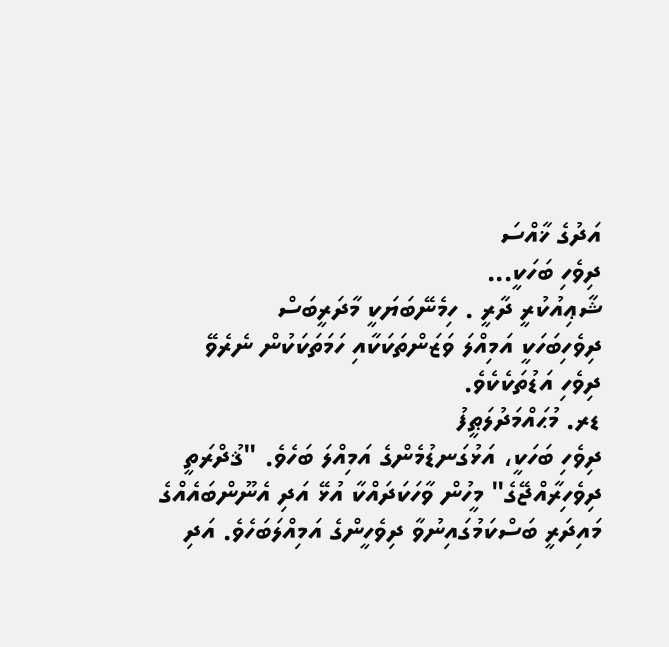އަދުގެ ޚާއްސަ
ދިވެހި ބަހަކީ...
ޝާޢިއުކުރީ ދާރީ . ހިމެނޭބަޔަކީ މާދަރީބަސް
ދިވެހިބަހަކީ އަމިއްލަ ވަޒަންތަކަކާއި ހަމަތަކަކުން ނެރެވޭ
ދިވެހި އަޑުތަކެކެވެ.
ޑރ. މުޙައްމަދުލަޠީފު
ދިވެހި ބަހަކީ، އަޅުގަނޑުމެންގެ އަމިއްލަ ބަހެވެ. "ޤުދްރަތީ ދިވެހިރާއްޖޭގެ" މީހުން ވާހަކަދައްކާ އުޅޭ އަދި އެނޫންބައެއްގެ މައިދަރީ ބަސްކަމުގައިނުވާ ދިވެހީންގެ އަމިއްލަބަހެވެ. އަދި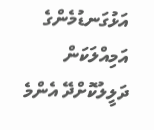އަޅުގަނޑުމެންގެ އަމިއްލަކަން ދަލީލުކޮށްދޭ އެންމެ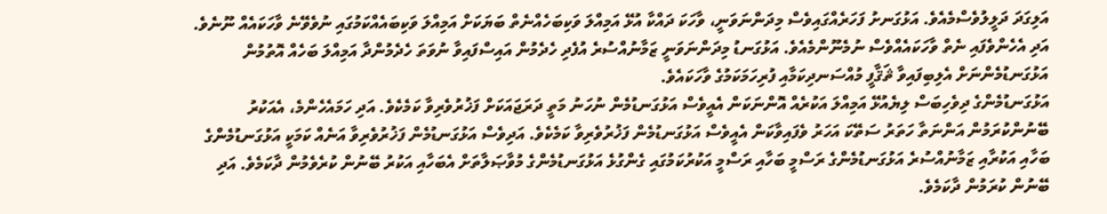އަލިގަދަ ދަލީލުވެސްމެއެވެ. އަޅުގަނށު ފަހަރެއްގައިވެސް މިދަންނަވަނީ، ވާހަކަ ދައްކާ އުޅޭ އަމިއްލަ ވަކިބަހެއްނެތް ބަޔަކަށް އަމިއްލަ ވަކިބައެއްކަމުގައި ނުވެވޭނެ ވާހަކައެއް ނޫނެވެ. އަދި އެހެންވެފައި ނެތް ވާހަކައެއްވެސް ނުމެނޫންމެއެވެ. އަޅުގަނޑު މިދަންނަވަނީ ޒަމާނުއްސުރެ އުފެދި ހެދެމުން އައިސްފައިވާ ނުވަތަ ހެދެމުންދާ އަމިއްލަ ބަހެއް އޮތުމުން އަޅުގަނޑުމެންނަށް އެލިބިފައިވާ ޘަޤާފީ މުއްސަނދިކަމާއި ފުރިހަމަކަމުގެ ވާހަކައެވެ.
އަޅުގަނޑުމެންގެ ދިވެހިބަސް ލިޔެއުޅޭ އަމިއްލަ އަކުރެއް އޮންނަކަން އެއީވެސް އަޅުގަނޑުމެން ނުހަނު މަތީ ދަރަޖައަކަށް ފަޚުރުވެރިވާ ކަމެކެވެ. އަދި ހަމައެހެންމެ، އެއަކުރު ބޭނުންކުރަމުން އަންނަތާ ހަތަރު ސަތޭކަ އަހަރު ވެފައިވާކަން އެއީވެސް އަޅުގަނޑުމެން ފަޚުރުވެރިވާ ކަމެކެވެ. އަދިވެސް އަޅުގަނޑުމެން ފަޚުރުވެރިވާ އަނެއް ކަމަކީ އަޅުގަނޑުމެންގެ ބަހާއި އަކުރާއި ޒަމާނުއްސުރެ އަޅުގަނޑުމެންގެ ރަސްމީ ބަހާއި ރަސްމީ އަކުރުކަމުގައި ގެންގުޅެ އަޅުގަނޑުމެންގެ މުވާޞަލާތަށް އެބަހާއި އަކުރު ބޭނުން ކުރެވެމުން ދާކަމެވެ. އަދި ބޭނުން ކުރަމުން ދާކަމެވެ.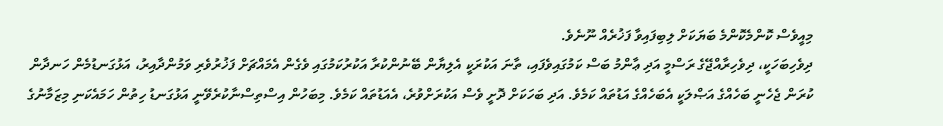މިއީވެސް ކޮންމެކޮންމެ ބަޔަކަށް ލިބިފައިވާ ފަޚުރެއް ނޫނެވެ.
ދިވެހިބަހަކީ، ދިވެހިރާއްޖޭގެ ރަސްމީ އަދި ޢާންމު ބަސް ކަމުގައިވެފައި، ތާނަ އަކުރަކީ އެލިޔާން ބޭނުންކުރާ އަކުރުކަމުގައި ވެގެން އެމައްޗަށް ފަޚުރުވެރި ވަމުންދާއިރު، އަޅުގަނޑުމެން ހަނދާން ކުރަން ޖެހެނީ ބަހެއްގެ އަޞްލަކީ އެބަހެއްގެ އަޑުތައް ކަމެވެ. އަދި ބަހަކަށް ދޮށީ ވެސް އަކުރަށްވުރެ، އެއަޑުތައް ކަމެވެ. މިބަހުން އިސްތިސްނާކުރެވޭނީ އަޅުގަނޑު ހިތުން ހަމައެކަނި މިޒަމާނުގެ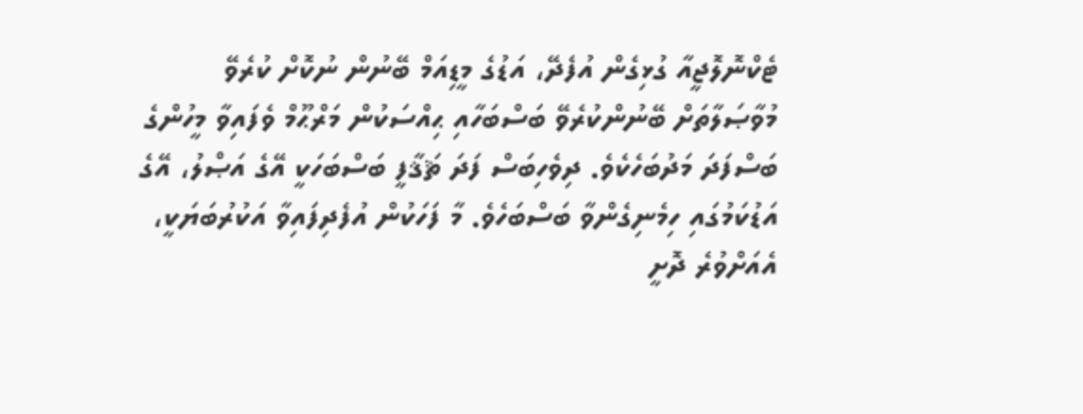ޓެކްނޮލޮޖީއާ ގުޅިގެން އުފެދޭ، އަޑުގެ މީޑިއަމް ބޭނުން ނުކޮށް ކުރެވޭ މުވާޞަލާތަށް ބޭނުންކުރެވޭ ބަސްބަހާއި ޙިއްސަކުން މަރްޙޫމް ވެފައިވާ މީހުންގެ ބަސްފަދަ މަދުބަހެކެވެ. ދިވެހިބަސް ފަދަ ޘަޤާފީ ބަސްބަހަކީ އޭގެ އަޞްލު، އޭގެ އަޑުކަމުގައި ހިމެނިގެންވާ ބަސްބަހެވެ. މާ ފަހަކުން އުފެދިފައިވާ އަކުރުބަޔަކީ، އެއަށްވުރެ ދޮށީ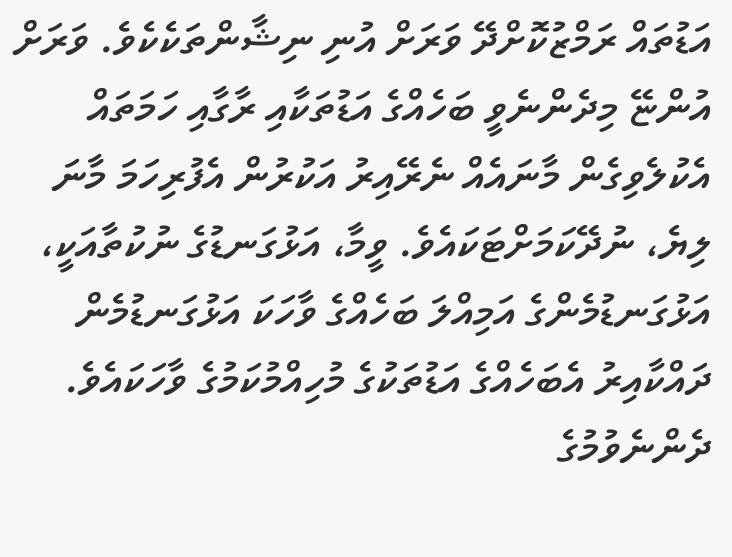އަޑުތައް ރަމްޒުކޮށްދޭ ވަރަށް އުނި ނިޝާންތަކެކެވެ. ވަރަށް އުންޏޭ މިދެންނެވީ ބަހެއްގެ އަޑުތަކާއި ރާގާއި ހަމަތައް އެކުލެވިގެން މާނައެއް ނެރޭއިރު އަކުރުން އެފުރިހަމަ މާނަ ލިޔެ، ނުދޭކަމަށްޓަކައެވެ. ވީމާ، އަޅުގަނޑުގެ ނުކުތާއަކީ، އަޅުގަނޑުމެންގެ އަމިއްލަ ބަހެއްގެ ވާހަކަ އަޅުގަނޑުމެން ދައްކާއިރު އެބަހެއްގެ އަޑުތަކުގެ މުހިއްމުކަމުގެ ވާހަކައެވެ.
ދެންނެވުމުގެ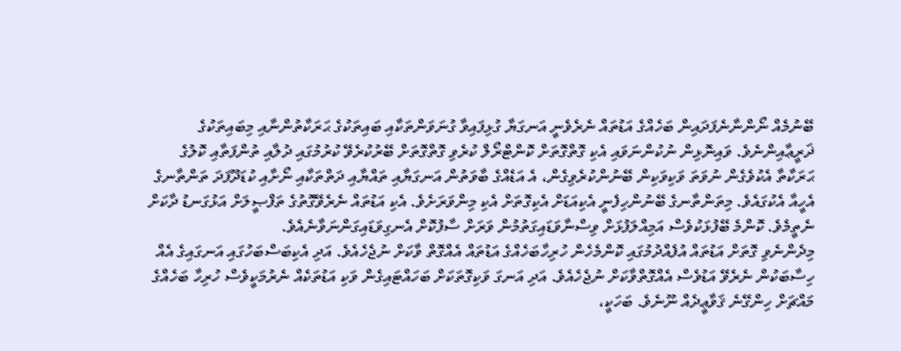ބޭނުމެއް ނޯންނާނެފަދައިން ބަހެއްގެ އަޑުތައް ނެރެވެނީ އަނގަޔާ ގުޅިފައިވާ ގުނަވަންތަކާއި ބައިތަކުގެ ޙަރަކާތުންނާއި މިބައިތަކުގެ ޛަރީޢާއިންނެވެ. ވައިނޮޅިން ނުކުންނަވައި އެކި ގޮތްގޮތަށް ކޮންޓްރޯލް ކުރެވި ގޮތްގޮތަށް ބޭރުކުރެވޭ ކުރުމުގައި ދުލާއި ތުންފަތާއި ކޮލުގެ ޙަރަކާތާ އެކުވެގެން ނުވަތަ ވަކިވަކިން ބޭނުންކުރެވިގެން، އެ އަޑެއްގެ ބާވަތުން އަނގަޔާއި ތައްޔާއި ދަތްތަކާއި ނޯށާއި ކުޑަދޫފަދަ ތަންތާނގެ އެހީއާ އެކުގައެވެ. މިތަންތާނގެ ބޭނުންހިފެނީ އެކިއަޑަށް އެކިގޮތަށް އެކި މިންވަރަށެވެ. އެކި އަޑުތައް ނެރެވޭގޮތުގެ ތަފްޞީލަށް އަޅުގަނޑު ދާކަށް ނެތީމެވެ. ކޮންމެ ބޭފުޅަކުވެސް އަމިއްލަފުޅަށް ވިސްނާވަޑައިގަތުމުން ވަރަށް ސާފުކޮށް އެނގިވަޑައިގަންނަވާނެއެވެ.
މިދެންނެވި ގޮތަށް އަޑުތައް އުފެއްދުމުގައި ކޮންމެހެން ހުރިހާބަހެއްގެ އަޑުތައް އެއްގޮތް ވާކަށް ނުޖެހެއެވެ. އަދި އެކިބަސްބަހުގައި އަނގައިގެ އެއް ހިސާބަކުން ނެރެވޭ އަޑުވެސް އެއްގޮތްވާކަށް ނުޖެހެއެވެ. އަދި އަނގަ ވަކިގޮތަކަށް ބަހައްޓައިގެން ވަކި އަޑުތަކެއް ނެރުމަކީވެސް ހުރިހާ ބަހެއްގެ މައްޗަށް ހިންގޭނެ ޤަވާޢީދެއް ނޫނެވެ. ބަހަކީ،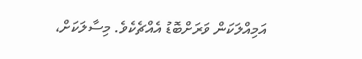އަމިއްލަކަން ވަރަށްބޮޑު އެއްޗެކެވެ. މިސާލަކަށް،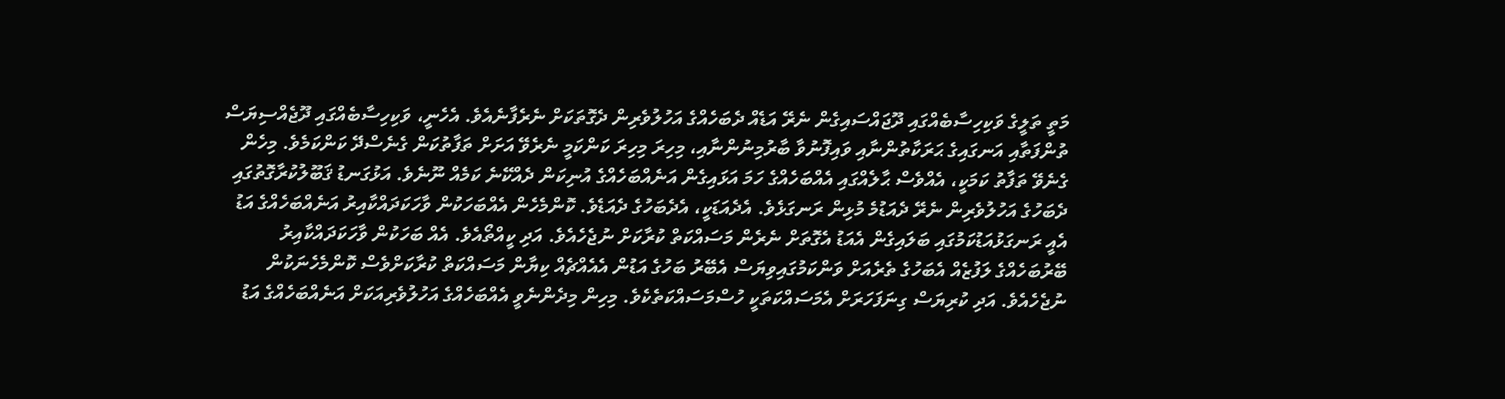މަތީ ތަލީގެ ވަކިހިސާބެއްގައި ދޫޖައްސައިގެން ނެރޭ އަޑެއް ދެބަހެއްގެ އަހުލުވެރިން ދެގޮތަކަށް ނެރެފާނެއެވެ. އެހެނީ، ވަކިހިސާބެއްގައި ދޫޖެއްސިޔަސް ތުންފަތާއި އަނގައިގެ ޙަރަކާތުންނާއި ވައިފޮނުވާ ބާރުމިނުންނާއި، މިހިރަ މިހިރަ ކަންކަމީ ނެރެވޭ އަށަށް ތަފާތުކަން ގެނެސްދޭ ކަންކަމެވެ. މިހެން ގެނެވޭ ތަފާތު ކަމަކީ، އެއްވެސް ޙާލެއްގައި އެއްބަހެއްގެ ހަމަ އަޅައިގެން އަނެއްބަހެއްގެ އުނިކަން ދެއްކޭނެ ކަމެއް ނޫނެވެ. އަޅުގަނޑު ޤަބޫލުކުރާގޮތުގައި ދެބަހުގެ އަހުލުވެރިން ނެރޭ ދެއަޑުމެ މުޅިން ރަނގަޅެވެ. އެދެއަޑަކީ، އެދެބަހުގެ ދެއަޑެވެ. ކޮންމެހެން އެއްބަހަކުން ވާހަކަދައްކާއިރު އަނެއްބަހެއްގެ އަޑު އެއީ ރަނގަޅުއަޑުކަމުގައި ބަލައިގެން އެއަޑު އެގޮތަށް ނެރެން މަސައްކަތް ކުރާކަށް ނުޖެހެއެވެ. އަދި ކީއްތޯއެވެ. އެއް ބަހަކުން ވާހަކަދައްކާއިރު ބޭރުބަހެއްގެ ލަފުޒެއް އެބަހުގެ ތެރެއަށް ވަންކަމުގައިވިޔަސް އެބޭރު ބަހުގެ އަޑުން އެއެއްޗެއް ކިޔާން މަސައްކަތް ކުރާކަށްވެސް ކޮންމެހެނަކުން ނުޖެހެއެވެ. އަދި ކުރިޔަސް ގިނަފަހަރަށް އެމަސައްކަތަކީ ހުސްމަސައްކަތެކެވެ. މިހިން މިދެންނެވީ އެއްބަހެއްގެ އަހުލުވެރިއަކަށް އަނެއްބަހެއްގެ އަޑު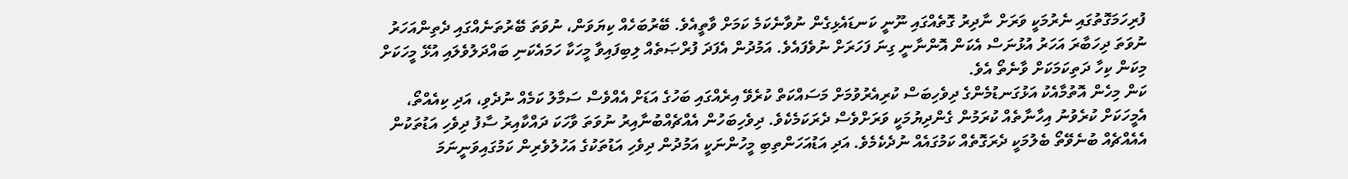ފުރިހަމަގޮތުގައި ނެރުމަކީ ވަރަށް ނާދިރު ގޮތެއްގައި ނޫނީ ކަނޑައެޅިގެން ނުވާނެކަމެ ކަމަށް ވާތީއެވެ. ބޭރުބަހެއް ކިޔަވަން، ނުވަތަ ބޭރުތަނެއްގައި ދެތިންއަހަރު ނުވަތަ ދިހަބާރަ އަހަރު އުޅުނަސް އެކަން އޮންނާނީ ގިނަ ފަހަރަށް ނުވެފައެވެ. އަމުދުން އެފަދަ ފުރްޞަތެއް ލިބިފައިވާ މީހަކާ ހަމައެކަނި ބައްދަލުވެލައި އުޅޭ މީހަކަށް މިކަން ކިހާ ދަތިކަމަކަށް ވާނެތޯ އެވެ.
ކަން މިހެން އޮތުމާއެކު އަޅުގަނޑުމެންގެ ދިވެހިބަސް ކުރިއެރުވުމަށް މަސައްކަތް ކުރެވޭ އިރެއްގައި ބަހުގެ އަޑަށް އެއްވެސް ސަމާލު ކަމެއް ނުދެވި، އަދި ކިއެއްތޯ، އެމީހަކަށް ކުރެވުނު އިހާނާތެއް ކުރަމުން ގެންދިޔުމަކީ ވަރަށްވެސް ދެރަކަމެކެވެ. ދިވެހިބަހުން އެއްޗެއްބުނާއިރު ނުވަތަ ވާހަކަ ދައްކާއިރު ސާފު ދިވެހި އަޑުތަކުން އެއެއްޗެއް ބުނެވޭތޯ ބެލުމަކީ ދެރަގޮތެއް ކަމުގައެއް ނުދެކެމެވެ. އަދި އަޑުއަހަންތިބި މީހުންނަކީ އަމުދުން ދިވެހި އަޑުތަކުގެ އަހުލުވެރިން ކަމުގައިވަނީނަމަ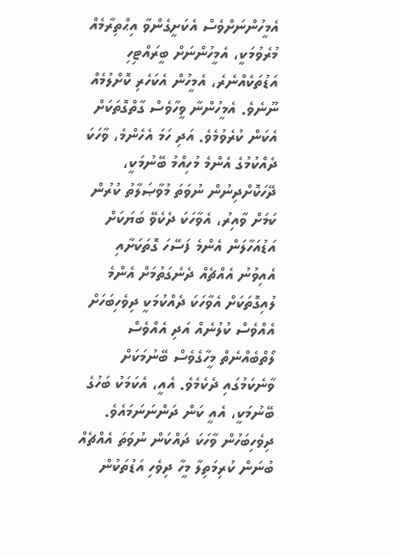އެމީހުންނަށްވެސް އެކަށީގެންވާ އިޙްތިރާމެއް މުރެވުމަކީ، އެމީހުންނަށް ބީރައްޓިހި އަޑުތަކެއްނެރެ، އެމީހުން އެކަހެރި ކޮށްލުމެއް ނޫނެވެ. އެމީހުންނާ ވީހާވެސް ގާތްގޮތަކަށް އެކަން ކުރެވުމެވެ. އަދި ހަމަ އެހެންމެ، ވާހަކަ ދެއްކުމުގެ އެންމެ މުހިއްމު ބޭނުމަކީ، ދޭހަކޮށްދިނުން ނުވަތަ މުވާޞަލާތު ކުރުން ކަމަށް ވާއިރު، އެވާހަކަ ދެކެވޭ ބަޔަކަށް އަޑުއަހާލަން އެންމެ ފަސޭހަ ގޮތަކަށާއި އެއިވުނު އެއްޗެއް ދެނެގަތުމަށް އެންމެ ލުއިގޮތަކަށް އެވާހަކަ ދެއްކުމަކީ ދިވެހިބަހަށް އެއްވެސް ކުލުނެއް އަދި އެއްވެސް ލޯތްބެއްނެތް މީހާގެވެސް ބޭނުމަކަށް ވާނެކަމުގައި ދެކެމެވެ. އެއީ، އެކަމަކު ބަހުގެ ބޭނުމަކީ، އެއީ ކަން ދަންނަނަމައެވެ. ދިވެހިބަހުން ވާހަކަ ދައްކަން ނުވަތަ އެއްޗެއް ބުނަން ކުރިމަތިލާ މީހާ ދިވެހި އަޑުތަކުން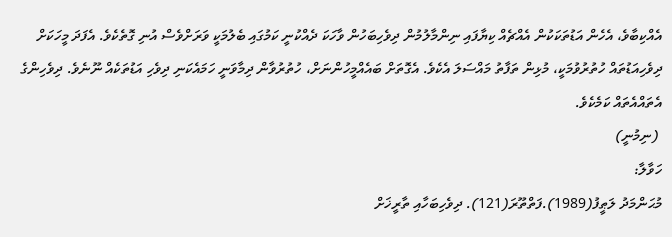އެއްކިބާވެ، އެހެން އަޑުތަކަކުން އެއްޗެއް ކިޔާފައި ނިންމާލުމުން ދިވެހިބަހުން ވާހަކަ ދެއްކުނީ ކަމުގައި ބެލުމަކީ ވަރަށްވެސް އުނި ގޮތެކެވެ. އެފަދަ މީހަކަށް ދިވެހިއަޑުތައް ހުތުރުވުމަކީ، މުޅިން ތަފާތު މައްސަލަ އެކެވެ. އެގޮތަށް ބައެއްމީހުންނަށް، ހުތުރުވާން ދިމާވަނީ ހަމައެކަނި ދިވެހި އަޑުތަކެއް ނޫނެވެ. ދިވެހިންގެ އެތައްއެތައް ކަމެކެވެ.
 (ނިމުނީ)
ހަވާލާ:
މުޙަންމަދު ލަޠީފު(1989).ފަތްތޫރަ(121). ދިވެހިބަހާއި ތާރީޚަށް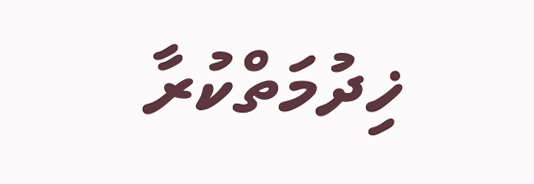ޚިދުމަތްކުރާ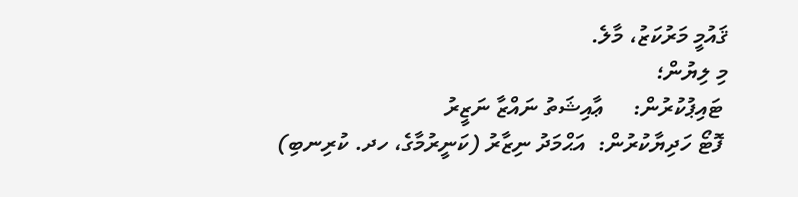ޤައުމީ މަރުކަޒު، މާލެ.
މި ލިޔުން؛
 ޓައިޕުކުރުން:     ޢާއިޝަތު ނައްޒާ ނަޒީރު
 ފޮޓޯ ހަދިޔާކުރުން:  އަޙްމަދު ނިޒާރު (ކަނީރުމާގެ، ހދ. ކުރިނބި)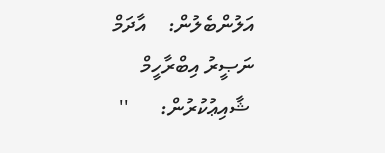އަލުންބެލުން:    އާދަމް ނަޞީރު އިބްރާހީމް
 ޝާއިޢުކުރުން:      ''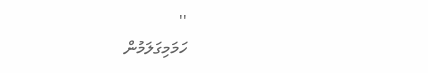''
ހަމަމިގަލަމުން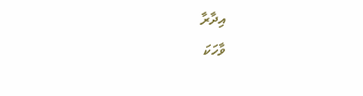އިދާރާ
ވާހަކަ